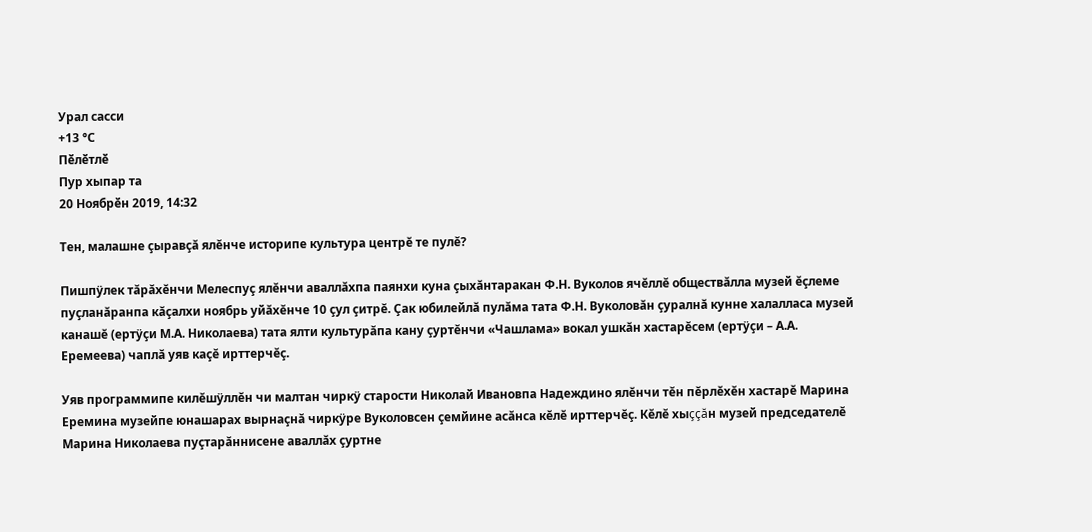Урал сасси
+13 °С
Пӗлӗтлӗ
Пур хыпар та
20 Ноябрӗн 2019, 14:32

Тен, малашне çыравçă ялĕнче историпе культура центрĕ те пулĕ?

Пишпÿлек тăрăхĕнчи Мелеспуç ялĕнчи аваллăхпа паянхи куна çыхăнтаракан Ф.Н. Вуколов ячĕллĕ обществăлла музей ĕçлеме пуçланăранпа кăçалхи ноябрь уйăхĕнче 10 çул çитрĕ. Çак юбилейлă пулăма тата Ф.Н. Вуколовăн çуралнă кунне халалласа музей канашĕ (ертÿçи М.А. Николаева) тата ялти культурăпа кану çуртĕнчи «Чашлама» вокал ушкăн хастарĕсем (ертÿçи – А.А. Еремеева) чаплă уяв каçĕ ирттерчĕç.

Уяв программипе килĕшÿллĕн чи малтан чиркÿ старости Николай Ивановпа Надеждино ялĕнчи тĕн пĕрлĕхĕн хастарĕ Марина Еремина музейпе юнашарах вырнаçнă чиркÿре Вуколовсен çемйине асăнса кĕлĕ ирттерчĕç. Кĕлĕ хыççăн музей председателĕ Марина Николаева пуçтарăннисене аваллăх çуртне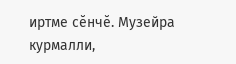иртме сĕнчĕ. Музейра курмалли,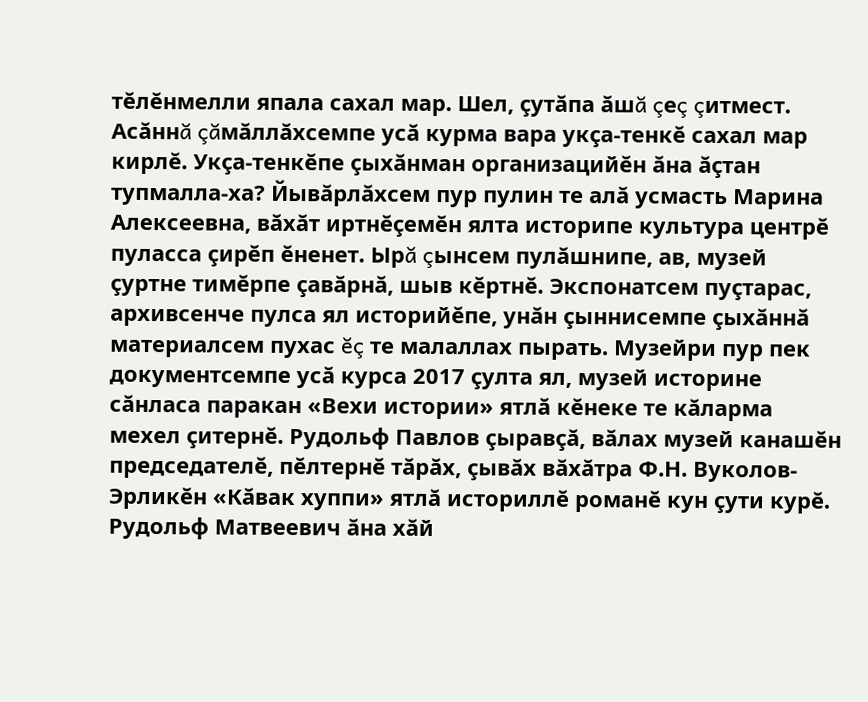тĕлĕнмелли япала сахал мар. Шел, çутăпа ăшă çеç çитмест. Асăннă çăмăллăхсемпе усă курма вара укçа-тенкĕ сахал мар кирлĕ. Укçа-тенкĕпе çыхăнман организацийĕн ăна ăçтан тупмалла-ха? Йывăрлăхсем пур пулин те алă усмасть Марина Алексеевна, вăхăт иртнĕçемĕн ялта историпе культура центрĕ пуласса çирĕп ĕненет. Ырă çынсем пулăшнипе, ав, музей çуртне тимĕрпе çавăрнă, шыв кĕртнĕ. Экспонатсем пуçтарас, архивсенче пулса ял историйĕпе, унăн çыннисемпе çыхăннă материалсем пухас ĕç те малаллах пырать. Музейри пур пек документсемпе усă курса 2017 çулта ял, музей историне сăнласа паракан «Вехи истории» ятлă кĕнеке те кăларма мехел çитернĕ. Рудольф Павлов çыравçă, вăлах музей канашĕн председателĕ, пĕлтернĕ тăрăх, çывăх вăхăтра Ф.Н. Вуколов-Эрликĕн «Кăвак хуппи» ятлă историллĕ романĕ кун çути курĕ. Рудольф Матвеевич ăна хăй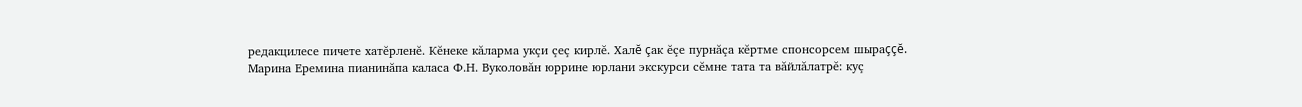редакцилесе пичете хатĕрленĕ. Кĕнеке кăларма укçи çеç кирлĕ. Халĕ çак ĕçе пурнăçа кĕртме спонсорсем шыраççĕ.
Марина Еремина пианинăпа каласа Ф.Н. Вуколовăн юррине юрлани экскурси сĕмне тата та вăйлăлатрĕ: куç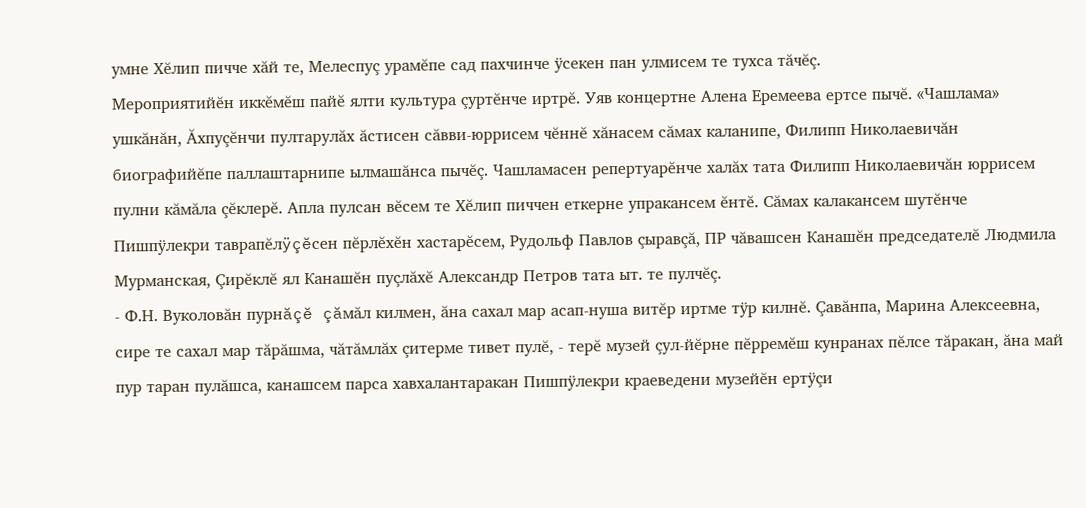умне Хĕлип пичче хăй те, Мелеспуç урамĕпе сад пахчинче ÿсекен пан улмисем те тухса тăчĕç.
Мероприятийĕн иккĕмĕш пайĕ ялти культура çуртĕнче иртрĕ. Уяв концертне Алена Еремеева ертсе пычĕ. «Чашлама» ушкăнăн, Ăхпуçĕнчи пултарулăх ăстисен сăвви-юррисем чĕннĕ хăнасем сăмах каланипе, Филипп Николаевичăн биографийĕпе паллаштарнипе ылмашăнса пычĕç. Чашламасен репертуарĕнче халăх тата Филипп Николаевичăн юррисем пулни кăмăла çĕклерĕ. Апла пулсан вĕсем те Хĕлип пиччен еткерне упракансем ĕнтĕ. Сăмах калакансем шутĕнче Пишпÿлекри таврапĕлÿçĕсен пĕрлĕхĕн хастарĕсем, Рудольф Павлов çыравçă, ПР чăвашсен Канашĕн председателĕ Людмила Мурманская, Çирĕклĕ ял Канашĕн пуçлăхĕ Александр Петров тата ыт. те пулчĕç.
- Ф.Н. Вуколовăн пурнăçĕ çăмăл килмен, ăна сахал мар асап-нуша витĕр иртме тÿр килнĕ. Çавăнпа, Марина Алексеевна, сире те сахал мар тăрăшма, чăтăмлăх çитерме тивет пулĕ, - терĕ музей çул-йĕрне пĕрремĕш кунранах пĕлсе тăракан, ăна май пур таран пулăшса, канашсем парса хавхалантаракан Пишпÿлекри краеведени музейĕн ертÿçи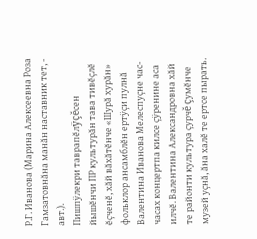Р.Г. Иванова (Марина Алексеевна Роза Гамзатовнăна манăн наставник тет, - авт.).
Пишпÿлекри таврапĕлÿçĕсен йышĕнчи ПР культурăн тава тивĕçлĕ ĕçченĕ, хăй вăхăтĕнче «Шурă хурăн» фольклор ансамблĕн ертÿçи пулнă Валентина Иванова Мелеспуçне час-часах концертпа килсе çÿренине аса илчĕ. Валентина Александровна хăй те районти культура çурчĕ çумĕнче музей уçнă, ăна халĕ те ертсе пырать.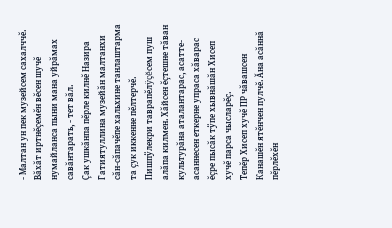- Малтан ун пек музейсем сахалччĕ. Вăхăт иртнĕçемĕн вĕсен шучĕ нумайланса пыни мана уйрăмах савăнтарать, - тет вăл.
Çак ушкăнпа пĕрле килнĕ Назира Гатиятуллина музейăн малтанхи сăн-сăпачĕпе хальхине танлаштарма та çук иккенне пĕлтерчĕ.
Пишпÿлекри таврапĕлÿçĕсем пуш алăпа килмен. Хăйсен ĕçтешне тăван культурăна аталантарас, асатте-асаннесен еткерне упраса хăварас ĕçре пысăк тÿпе хывнăшăн Хисеп хучĕ парса чысларĕç.
Тепĕр Хисеп хучĕ ПР чăвашсен Канашĕн ятĕнчен пулчĕ. Ăна асăннă пĕрлĕхĕн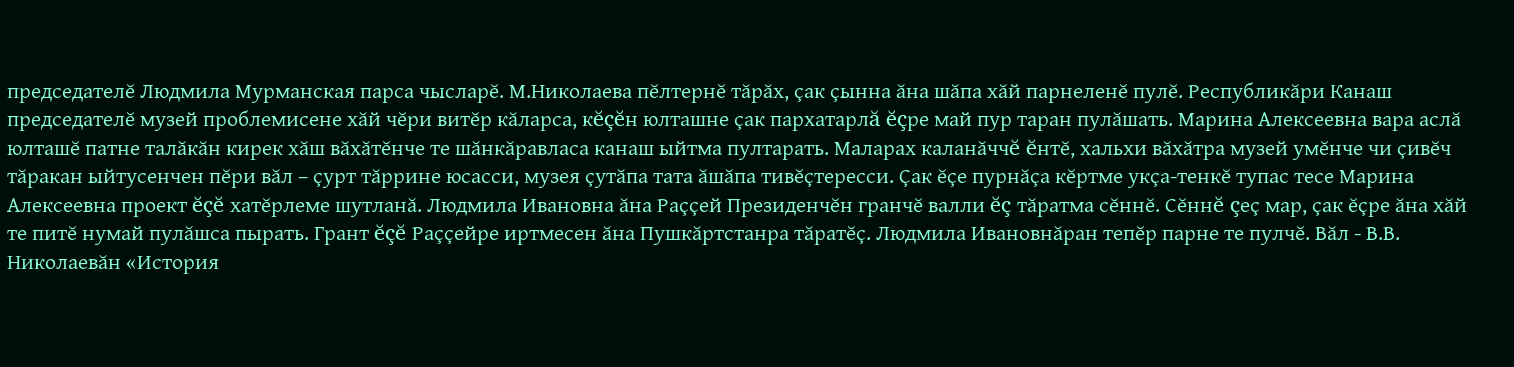председателĕ Людмила Мурманская парса чысларĕ. М.Николаева пĕлтернĕ тăрăх, çак çынна ăна шăпа хăй парнеленĕ пулĕ. Республикăри Канаш председателĕ музей проблемисене хăй чĕри витĕр кăларса, кĕçĕн юлташне çак пархатарлă ĕçре май пур таран пулăшать. Марина Алексеевна вара аслă юлташĕ патне талăкăн кирек хăш вăхăтĕнче те шăнкăравласа канаш ыйтма пултарать. Маларах каланăччĕ ĕнтĕ, хальхи вăхăтра музей умĕнче чи çивĕч тăракан ыйтусенчен пĕри вăл – çурт тăррине юсасси, музея çутăпа тата ăшăпа тивĕçтересси. Çак ĕçе пурнăçа кĕртме укçа-тенкĕ тупас тесе Марина Алексеевна проект ĕçĕ хатĕрлеме шутланă. Людмила Ивановна ăна Раççей Президенчĕн гранчĕ валли ĕç тăратма сĕннĕ. Сĕннĕ çеç мар, çак ĕçре ăна хăй те питĕ нумай пулăшса пырать. Грант ĕçĕ Раççейре иртмесен ăна Пушкăртстанра тăратĕç. Людмила Ивановнăран тепĕр парне те пулчĕ. Вăл - В.В. Николаевăн «История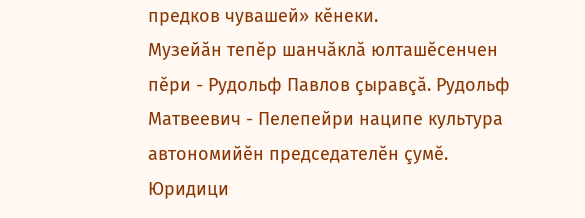предков чувашей» кĕнеки.
Музейăн тепĕр шанчăклă юлташĕсенчен пĕри - Рудольф Павлов çыравçă. Рудольф Матвеевич - Пелепейри наципе культура автономийĕн председателĕн çумĕ. Юридици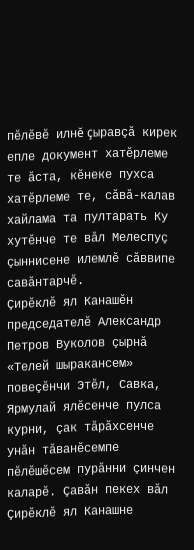пĕлĕвĕ илнĕ çыравçă кирек епле документ хатĕрлеме те ăста, кĕнеке пухса хатĕрлеме те, сăвă-калав хайлама та пултарать Ку хутĕнче те вăл Мелеспуç çыннисене илемлĕ сăввипе савăнтарчĕ.
Çирĕклĕ ял Канашĕн председателĕ Александр Петров Вуколов çырнă «Телей шыракансем» повеçĕнчи Этĕл, Савка, Ярмулай ялĕсенче пулса курни, çак тăрăхсенче унăн тăванĕсемпе пĕлĕшĕсем пурăнни çинчен каларĕ. Çавăн пекех вăл Çирĕклĕ ял Канашне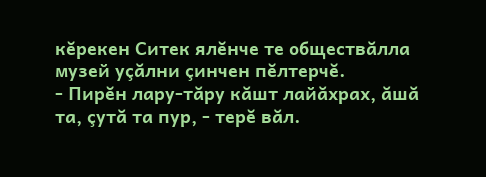кĕрекен Ситек ялĕнче те обществăлла музей уçăлни çинчен пĕлтерчĕ.
- Пирĕн лару-тăру кăшт лайăхрах, ăшă та, çутă та пур, - терĕ вăл.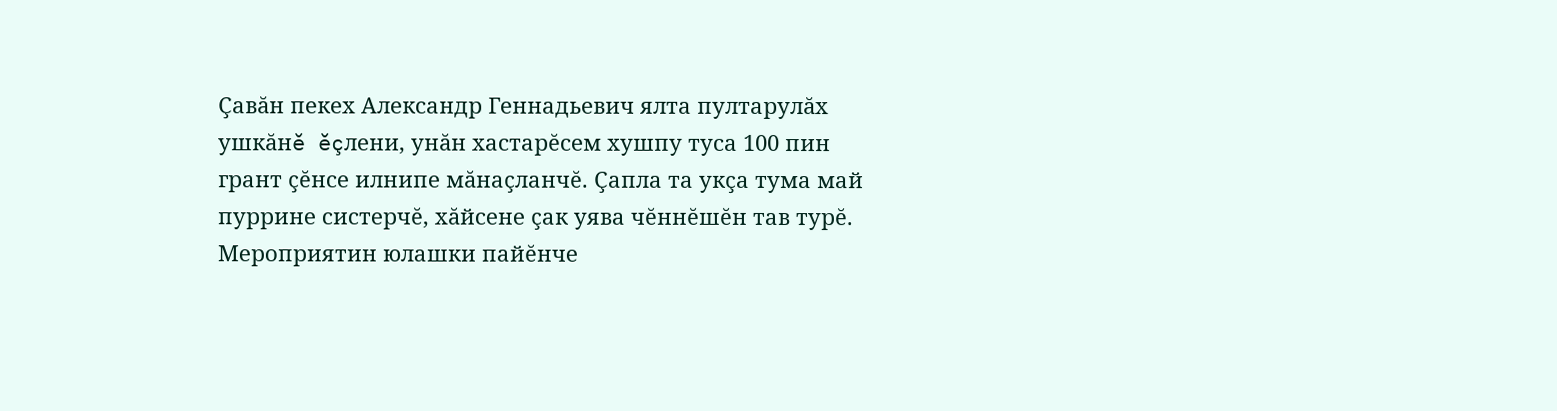Çавăн пекех Александр Геннадьевич ялта пултарулăх ушкăнĕ ĕçлени, унăн хастарĕсем хушпу туса 100 пин грант çĕнсе илнипе мăнаçланчĕ. Çапла та укçа тума май пуррине систерчĕ, хăйсене çак уява чĕннĕшĕн тав турĕ.
Мероприятин юлашки пайĕнче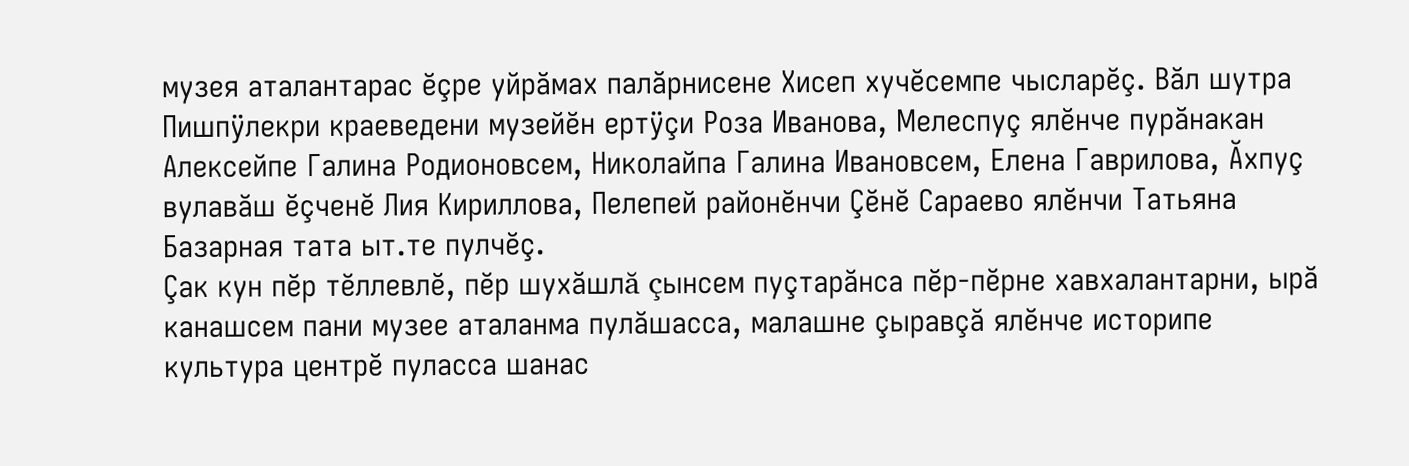музея аталантарас ĕçре уйрăмах палăрнисене Хисеп хучĕсемпе чысларĕç. Вăл шутра Пишпÿлекри краеведени музейĕн ертÿçи Роза Иванова, Мелеспуç ялĕнче пурăнакан Алексейпе Галина Родионовсем, Николайпа Галина Ивановсем, Елена Гаврилова, Ăхпуç вулавăш ĕçченĕ Лия Кириллова, Пелепей районĕнчи Çĕнĕ Сараево ялĕнчи Татьяна Базарная тата ыт.те пулчĕç.
Çак кун пĕр тĕллевлĕ, пĕр шухăшлă çынсем пуçтарăнса пĕр-пĕрне хавхалантарни, ырă канашсем пани музее аталанма пулăшасса, малашне çыравçă ялĕнче историпе культура центрĕ пуласса шанас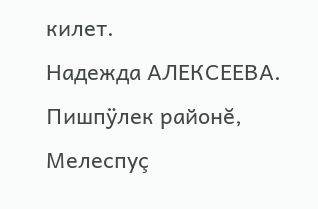килет.
Надежда АЛЕКСЕЕВА.
Пишпÿлек районĕ, Мелеспуç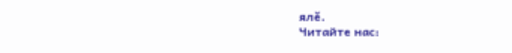ялĕ.
Читайте нас: